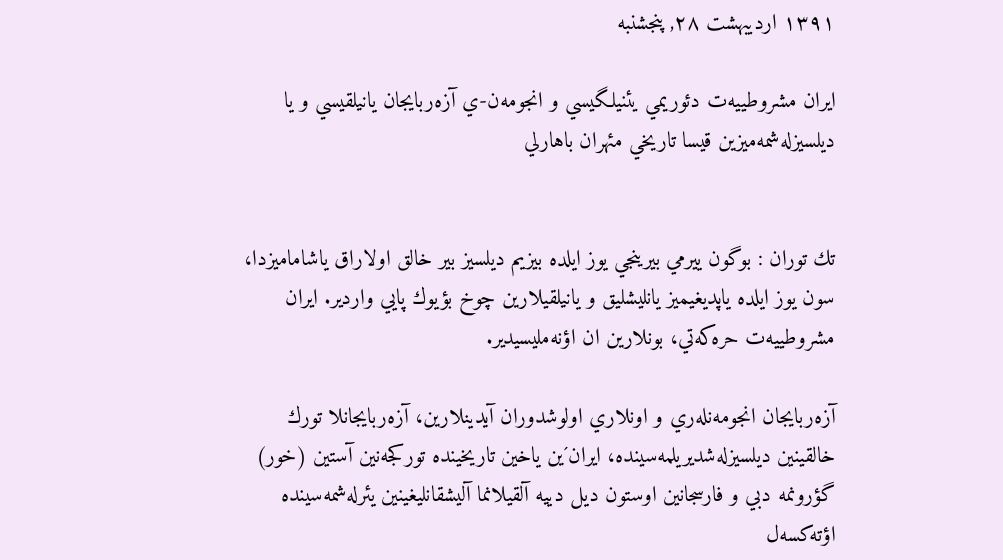۱۳۹۱ اردیبهشت ۲۸, پنجشنبه

ايران مشروطييه‌ت دئوريمي يئنيلگيسي و انجومه‌ن-ي آزه‌ربايجان يانيلقيسي و يا ديلسيزله‌شمه‌ميزين قيسا تاريخي مئهران باهارلي


تك توران : بوگون ييرمي بيرينجي يوز ايلده بيزيم ديلسيز بير خالق اولاراق ياشاماميزدا، سون يوز ايلده ياپديغيميز يانليشليق و يانيلقيلارين چوخ بؤيوك پايي واردير. ايران مشروطييه‌ت حره‌كه‌تي، بونلارين ان اؤنه‌مليسيدير.

آزه‌ربايجان انجومه‌نله‌ري و اونلاري اولوشدوران آيدينلارين، آزه‌ربايجانلا تورك خالقينين ديلسيزله‌شديريلمه‌سينده، ايران´ين ياخين تاريخينده توركجه‌نين آستين (خور) گؤرونمه دبي و فارسجانين اوستون ديل دييه آلقيلانما آليشقانليغينين يئرله‌شمه‌سينده اؤته‌كسه‌ل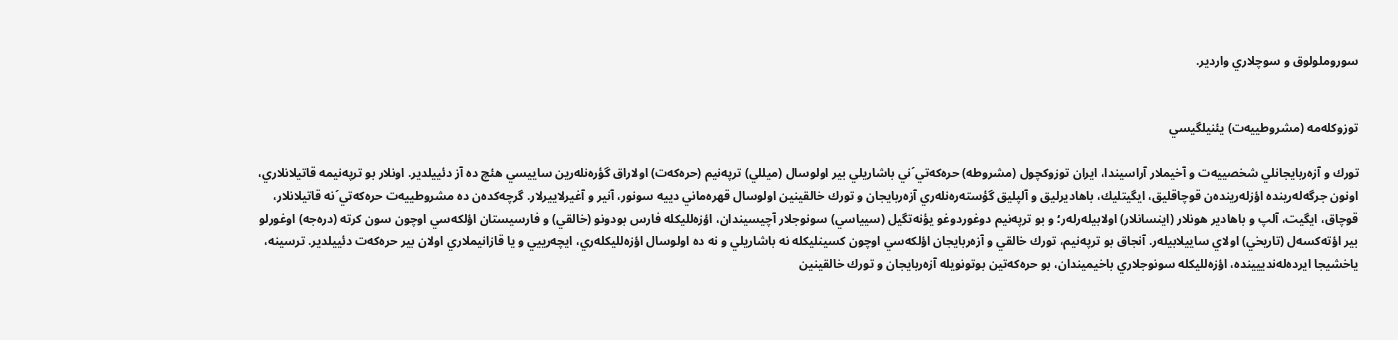سوروملولوق و سوچلاري واردير.


توزوكله‌مه (مشروطييه‌ت) يئنيلگيسي

تورك و آزه‌ربايجانلي شخصييه‌ت و آخيملار آراسيندا، ايران توزوكچول (مشروطه) حره‌كه‌تي´ني باشاريلي بير اولوسال (ميللي) ترپه‌نيم (حره‌كه‌ت) اولاراق گؤره‌نله‌رين ساييسي هئچ ده آز دئييلدير. اونلار بو ترپه‌نيمه قاتيلانلاري، اونون جرگه‌له‌رينده اؤزله‌رينده‌ن قوچاقليق، ايگيتليك، باهاديرليق و آلپليق گؤسته‌ره‌نله‌ري آزه‌ربايجان و تورك خالقينين اولوسال قهره‌ماني دييه سونور، آنير و آغيرلاييرلار. گرچه‌كده‌ن ده مشروطييه‌ت حره‌كه‌تي´نه قاتيلانلار، قوچاق، ايگيت، آلپ و باهادير هونلار (اينسانلار) اولابيله‌رله‌ر؛ و بو ترپه‌نيم دوغوردوغو يؤنه‌تگيل (سيياسي) سونوجلار آچيسيندان، اؤزه‌لليكله فارس بودونو (خالقي) و فارسيستان اؤلكه‌سي اوچون سون كرته (دره‌جه) اوغورلو بير اؤته‌كسه‌ل (تاريخي) اولاي ساييلابيله‌ر. آنجاق بو ترپه‌نيم، تورك خالقي و آزه‌ربايجان اؤلكه‌سي اوچون كسينليكله نه باشاريلي و نه ده اولوسال اؤزه‌لليكله‌ري، ايچه‌رييي و يا قازانيملاري اولان بير حره‌كه‌ت دئييلدير. ترسينه، ياخشيجا ايرده‌له‌ندييينده، اؤزه‌لليكله سونوجلاري باخيميندان، بو حره‌كه‌تين بوتونويله آزه‌ربايجان و تورك خالقينين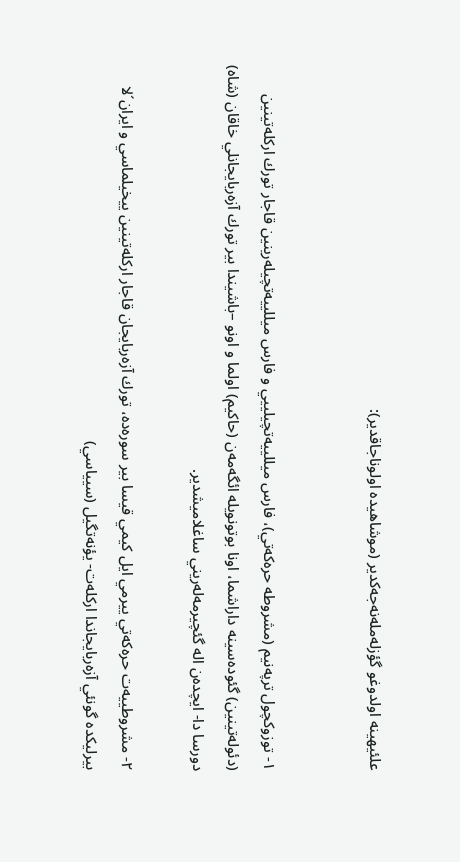علئيهينه اولدوغو گؤزله‌مله‌نه‌جه‌كدير (موشاهيده اولوناجاقدير):


١- توزوكچول ترپه‌نيم (مشروطه حره‌كه‌تي)، فارس ميللييه‌تچيلييي و فارس ميللييه‌تچيله‌رينين قاجار تورك اركله‌تينين (دئوله‌تينين) گئوده‌سينه داراشما، اونا بوتونويله ائگه‌مه‌ن (حاكيم) اولما و اونو –باشيندا بير تورك آزه‌ربايجانلي خاقان (شاه) دورسا دا- ايچده‌ن اله گئچيرمه‌له‌ريني ساغلاميشدير.

٢- مشروطييه‌ت حره‌كه‌تي ييرمي ايل كيمي قيسا بير سوره‌ده، تورك آزه‌ربايجان قاجار اركله‌تينين ييخيلماسي و ايران´لا بيرليكده گونئي آزه‌ربايجاندا اركله‌ت- يؤنه‌تگيل (سيياسي)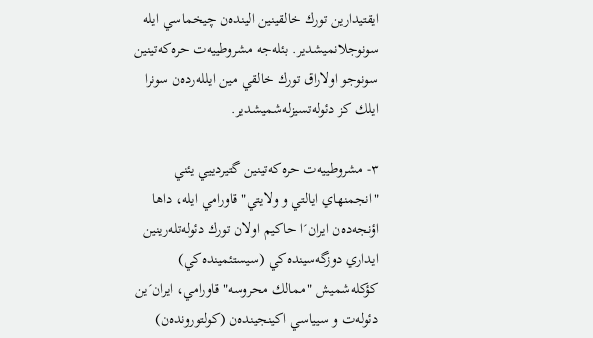ايقتيدارين تورك خالقينين الينده‌ن چيخماسي ايله سونوجلانميشدير. بئله‌جه مشروطييه‌ت حره‌كه‌تينين سونوجو اولاراق تورك خالقي مين ايلله‌رده‌ن سونرا ايلك كز دئوله‌تسيزله‌شميشدير.

٣- مشروطييه‌ت حره‌كه‌تينين گتيردييي يئني "انجمنهاي ايالتي و ولايتي" قاورامي ايله، داها اؤنجه‌ده‌ن ايران´ا حاكيم اولان تورك دئوله‌تله‌رينين ايداري دوزگه‌سينده‌كي (سيستئمينده‌كي) كؤكله‌شميش "ممالك محروسه" قاورامي، ايران´ين دئوله‌ت و سيياسي اكينجينده‌ن (كولتورونده‌ن)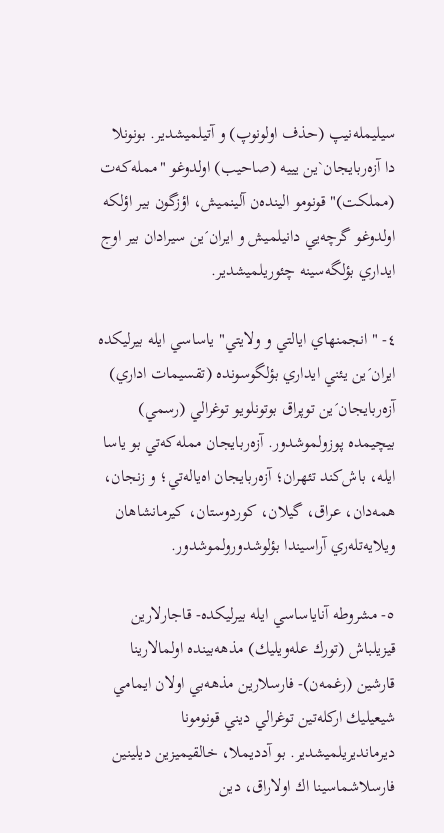سيليمله‌نيپ (حذف اولونوپ) و آتيلميشدير. بونونلا دا آزه‌ربايجان`ين يييه (صاحيب) اولدوغو "ممله‌كه‌ت (مملكت)" قونومو الينده‌ن آلينميش، اؤزگون بير اؤلكه اولدوغو گرچه‌يي دانيلميش و ايران´ين سيرادان بير اوج ايداري بؤلگه‌سينه چئوريلميشدير.

٤- "انجمنهاي ايالتي و ولايتي" ياساسي ايله بيرليكده ايران´ين يئني ايداري بؤلگوسونده (تقسيمات اداري) آزه‌ربايجان´ين توپراق بوتونلويو توغرالي (رسمي) بيچيمده پوزولموشدور. آزه‌ربايجان ممله‌كه‌تي بو ياسا ايله، باش‌كند تئهران؛ آزه‌ربايجان اه‌ياله‌تي؛ و زنجان، همه‌دان، عراق، گيلان، كوردوستان، كيرمانشاهان ويلايه‌تله‌ري آراسيندا بؤلوشدورولموشدور.

٥- مشروطه آناياساسي ايله بيرليكده- قاجارلارين قيزيلباش (تورك عله‌ويليك) مذهه‌بينده اولمالارينا قارشين (رغمه‌ن)- فارسلارين مذهه‌بي اولان ايمامي شيعيليك اركله‌تين توغرالي ديني قونومونا ديرمانديريلميشدير. بو آدديملا، خالقيميزين ديلينين فارسلاشماسينا اك اولاراق، دين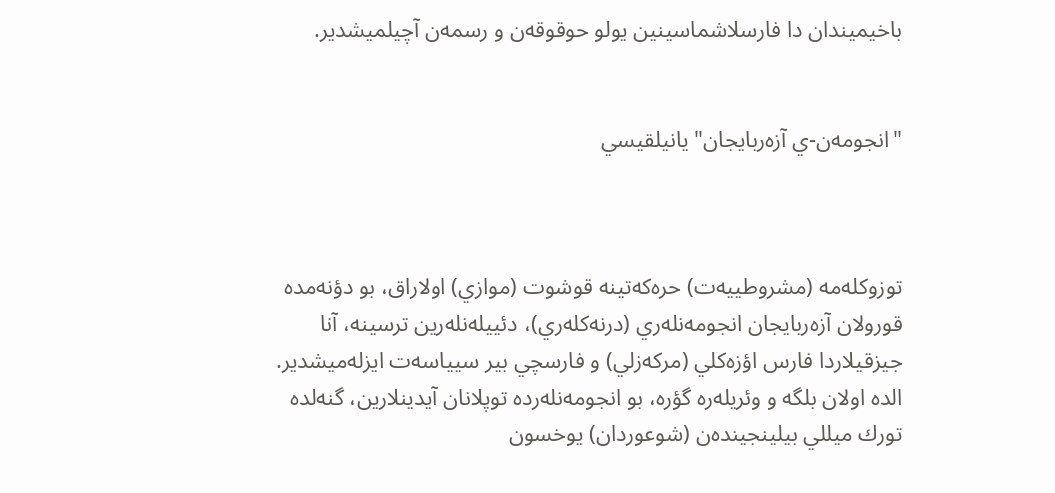باخيميندان دا فارسلاشماسينين يولو حوقوقه‌ن و رسمه‌ن آچيلميشدير.


"انجومه‌ن-ي آزه‌ربايجان" يانيلقيسي



توزوكله‌مه (مشروطييه‌ت) حره‌كه‌تينه قوشوت (موازي) اولاراق، بو دؤنه‌مده قورولان آزه‌ربايجان انجومه‌نله‌ري (درنه‌كله‌ري)، دئييله‌نله‌رين ترسينه، آنا جيزقيلاردا فارس اؤزه‌كلي (مركه‌زلي) و فارسچي بير سيياسه‌ت ايزله‌ميشدير. الده اولان بلگه و وئريله‌ره گؤره، بو انجومه‌نله‌رده توپلانان آيدينلارين، گنه‌لده تورك ميللي بيلينجينده‌ن (شوعوردان) يوخسون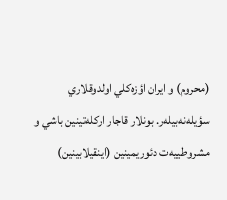(محروم) و ايران اؤزه‌كلي اولدوقلاري سؤيله‌نه‌بيله‌ر. بونلار قاجار اركله‌تينين باشي و مشروطييه‌ت دئوريمينين (اينقيلابينين)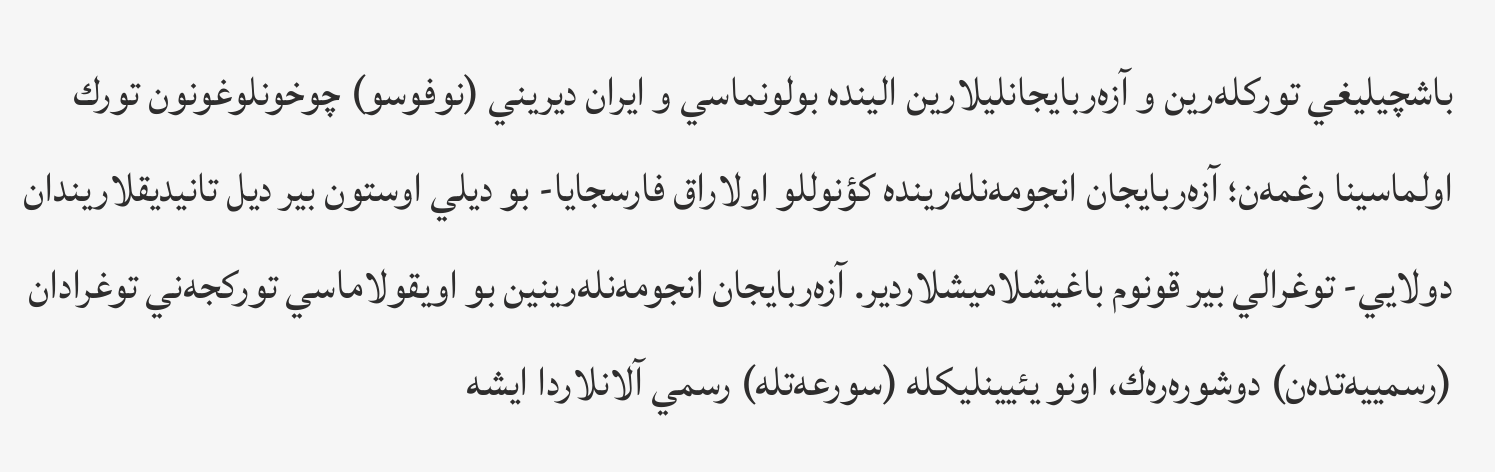باشچيليغي توركله‌رين و آزه‌ربايجانليلارين الينده بولونماسي و ايران ديريني (نوفوسو) چوخونلوغونون تورك اولماسينا رغمه‌ن؛ آزه‌ربايجان انجومه‌نله‌رينده كؤنوللو اولاراق فارسجايا- بو ديلي اوستون بير ديل تانيديقلاريندان دولايي- توغرالي بير قونوم باغيشلاميشلاردير. آزه‌ربايجان انجومه‌نله‌رينين بو اويقولاماسي توركجه‌ني توغرادان (رسمييه‌تده‌ن) دوشوره‌ره‌ك، اونو يئيينليكله (سورعه‌تله) رسمي آلانلاردا ايشه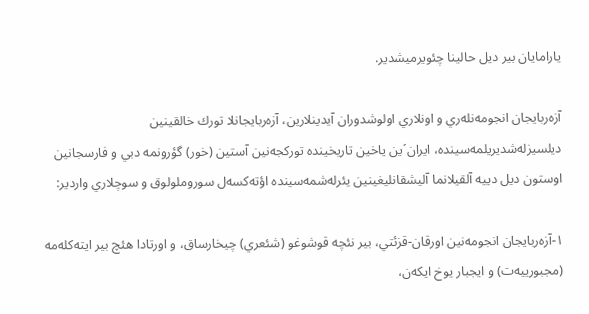يارامايان بير ديل حالينا چئويرميشدير.

آزه‌ربايجان انجومه‌نله‌ري و اونلاري اولوشدوران آيدينلارين، آزه‌ربايجانلا تورك خالقينين ديلسيزله‌شديريلمه‌سينده، ايران´ين ياخين تاريخينده توركجه‌نين آستين (خور) گؤرونمه دبي و فارسجانين اوستون ديل دييه آلقيلانما آليشقانليغينين يئرله‌شمه‌سينده اؤته‌كسه‌ل سوروملولوق و سوچلاري واردير:

١-آزه‌ربايجان انجومه‌نين اورقان-قزئتي، بير نئچه قوشوغو (شئعري) چيخارساق، و اورتادا هئچ بير ايته‌كله‌مه (مجبورييه‌ت) و ايجبار يوخ ايكه‌ن،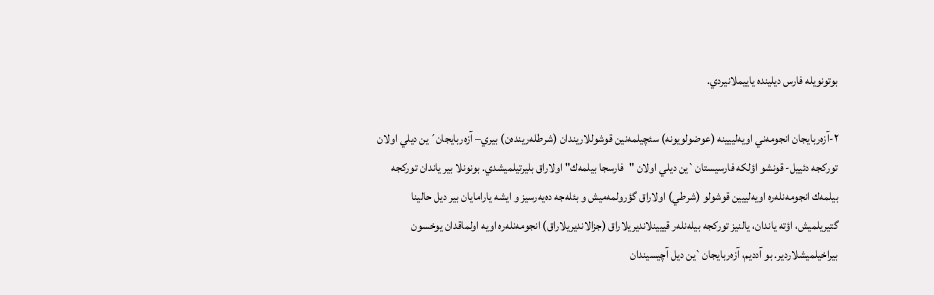بوتونويله فارس ديلينده ياييملانيردي.

٢-آزه‌ربايجان انجومه‌ني اويه‌لييينه (عوضولويونه) سئچيلمه‌نين قوشوللاريندان (شرطله‌رينده‌ن) بيري– آزه‌ربايجان´ين ديلي اولان توركجه دئييل- قونشو اؤلكه فارسيستان`ين ديلي اولان "فارسجا بيلمه‌ك" اولاراق بليرتيلميشدي. بونونلا بير ياندان توركجه بيلمه‌ك انجومه‌نله‌ره اويه‌لييين قوشولو (شرطي) اولاراق گؤرولمه‌ميش و بئله‌جه ده‌يه‌رسيز و ايشه يارامايان بير ديل حالينا گتيريلميش، اؤته ياندان، يالنيز توركجه بيله‌نله‌ر قييينلانديريلاراق (جزالانديريلاراق) انجومه‌نله‌ره اويه اولماقدان يوخسون بيراخيلميشلاردير. بو آدديم، آزه‌ربايجان`ين ديل آچيسيندان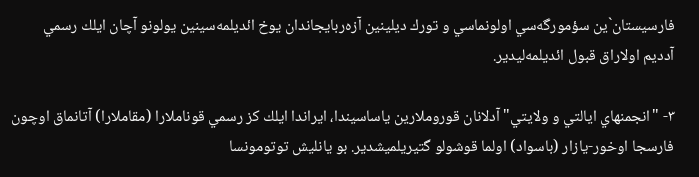فارسيستان`ين سؤمورگه‌سي اولونماسي و تورك ديلينين آزه‌ربايجاندان يوخ ائديلمه‌سينين يولونو آچان ايلك رسمي آدديم اولاراق قبول ائديلمه‌ليدير.

٣- "انجمنهاي ايالتي و ولايتي" آدلانان قوروملارين ياساسيندا، ايراندا ايلك كز رسمي قوناملارا (مقاملارا) آتانماق اوچون فارسجا اوخور-يازار (باسواد) اولما قوشولو گتيريلميشدير. بو يانليش توتومونسا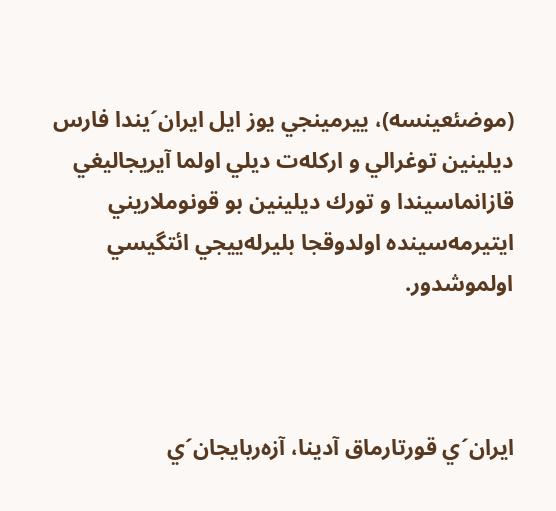(موضئعينسه)، ييرمينجي يوز ايل ايران´يندا فارس ديلينين توغرالي و اركله‌ت ديلي اولما آيريجاليغي قازانماسيندا و تورك ديلينين بو قونوملاريني ايتيرمه‌سينده اولدوقجا بليرله‌ييجي ائتگيسي اولموشدور.



ايران´ي قورتارماق آدينا، آزه‌ربايجان´ي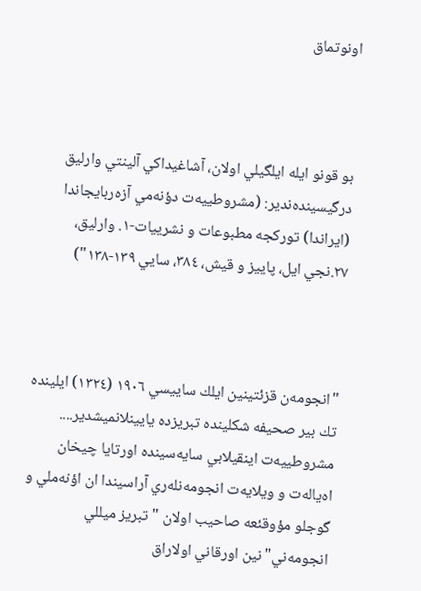اونوتماق



بو قونو ايله ايلگيلي اولان، آشاغيداكي آلينتي وارليق درگيسينده‌ندير: (مشروطييه‌ت دؤنه‌مي آزه‌ربايجاندا (ايراندا) توركجه مطبوعات و نشرييات-١. وارليق، ٢٧.نجي ايل، پاييز و قيش، ٣٨٤، سايي ١٣٩-١٣٨")



"انجومه‌ن قزئتينين ايلك ساييسي ١٩٠٦ (١٣٢٤) ايلينده تك بير صحيفه شكلينده تبريزده يايينلانميشدير.... مشروطييه‌ت اينقيلابي سايه‌سينده اورتايا چيخان اه‌ياله‌ت و ويلايه‌ت انجومه‌نله‌ري آراسيندا ان اؤنه‌ملي و گوجلو مؤوقئعه صاحيب اولان "تبريز ميللي انجومه‌ني"نين اورقاني اولاراق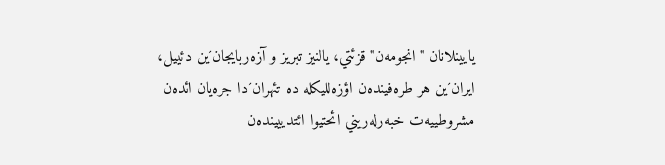يايينلانان "انجومه‌ن" قزئتي، يالنيز تبريز و آزه‌ربايجان´ين دئييل، ايران´ين هر طره‌فينده‌ن اؤزه‌لليكله ده تئهران´دا جره‌يان ائده‌ن مشروطييه‌ت خبه‌رله‌ريني ائحتيوا ائتدييينده‌ن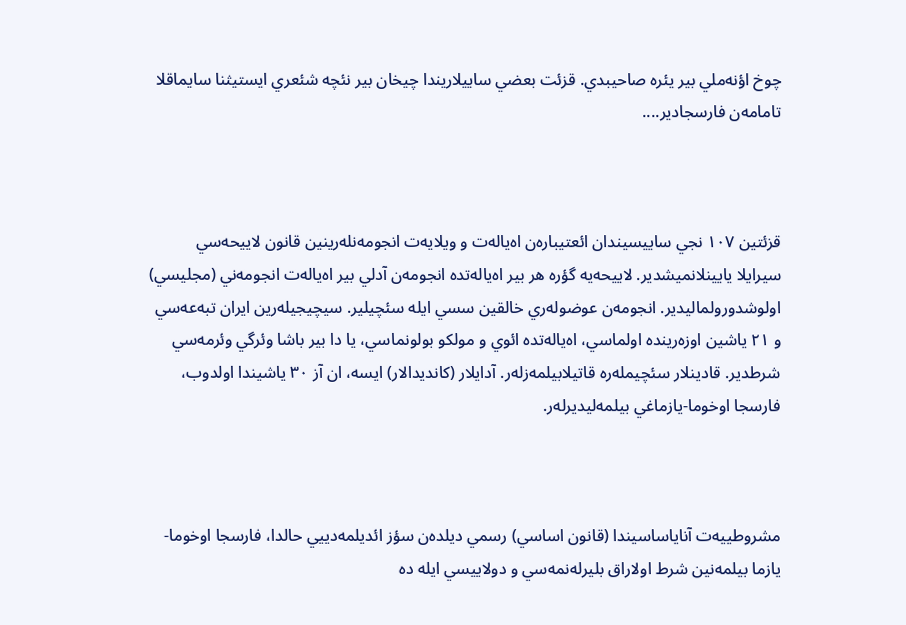چوخ اؤنه‌ملي بير يئره صاحيبدي. قزئت بعضي ساييلاريندا چيخان بير نئچه شئعري ايستيثنا سايماقلا تامامه‌ن فارسجادير....



قزئتين ١٠٧ نجي ساييسيندان ائعتيباره‌ن اه‌ياله‌ت و ويلايه‌ت انجومه‌نله‌رينين قانون لاييحه‌سي سيرايلا يايينلانميشدير. لاييحه‌يه گؤره هر بير اه‌ياله‌تده انجومه‌ن آدلي بير اه‌ياله‌ت انجومه‌ني (مجليسي) اولوشدورولماليدير. انجومه‌ن عوضوله‌ري خالقين سسي ايله سئچيلير. سيچيجيله‌رين ايران تبه‌عه‌سي و ٢١ ياشين اوزه‌رينده اولماسي، اه‌ياله‌تده ائوي و مولكو بولونماسي، يا دا بير باشا وئرگي وئرمه‌سي شرطدير. قادينلار سئچيمله‌ره قاتيلابيلمه‌زله‌ر. آدايلار (كانديدالار) ايسه، ان آز ٣٠ ياشيندا اولدوب، فارسجا اوخوما-يازماغي بيلمه‌ليديرله‌ر.



مشروطييه‌ت آناياساسيندا (قانون اساسي) رسمي ديلده‌ن سؤز ائديلمه‌دييي حالدا، فارسجا اوخوما-يازما بيلمه‌نين شرط اولاراق بليرله‌نمه‌سي و دولاييسي ايله ده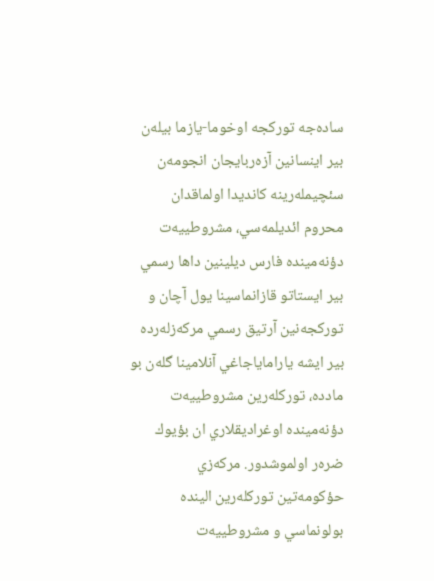ساده‌جه توركجه اوخوما-يازما بيله‌ن بير اينسانين آزه‌ربايجان انجومه‌ن سئچيمله‌رينه كانديدا اولماقدان محروم ائديلمه‌سي، مشروطييه‌ت دؤنه‌مينده فارس ديلينين داها رسمي بير ايستاتو قازانماسينا يول آچان و توركجه‌نين آرتيق رسمي مركه‌زله‌رده بير ايشه ياراماياجاغي آنلامينا گله‌ن بو مادده، توركله‌رين مشروطييه‌ت دؤنه‌مينده اوغراديقلاري ان بؤيوك ضره‌ر اولموشدور. مركه‌زي حؤكومه‌تين توركله‌رين الينده بولونماسي و مشروطييه‌ت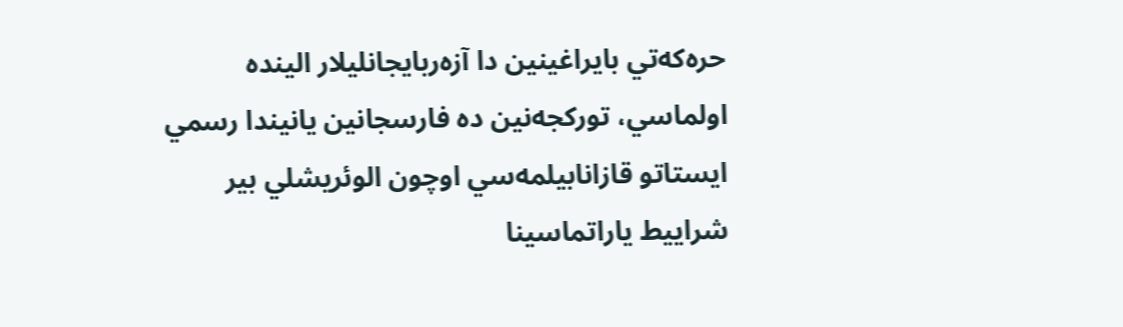حره‌كه‌تي بايراغينين دا آزه‌ربايجانليلار الينده اولماسي، توركجه‌نين ده فارسجانين يانيندا رسمي ايستاتو قازانابيلمه‌سي اوچون الوئريشلي بير شراييط ياراتماسينا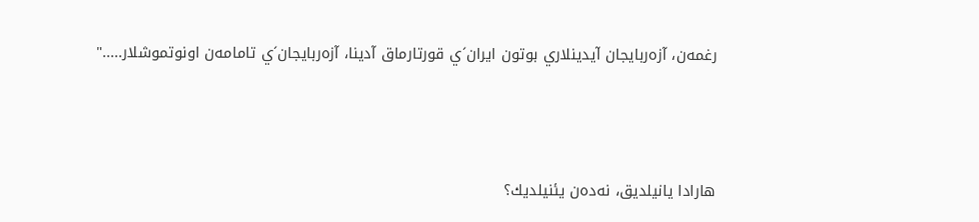رغمه‌ن، آزه‌ربايجان آيدينلاري بوتون ايران´ي قورتارماق آدينا، آزه‌ربايجان´ي تامامه‌ن اونوتموشلار....."



هارادا يانيلديق، نه‌ده‌ن يئنيلديك؟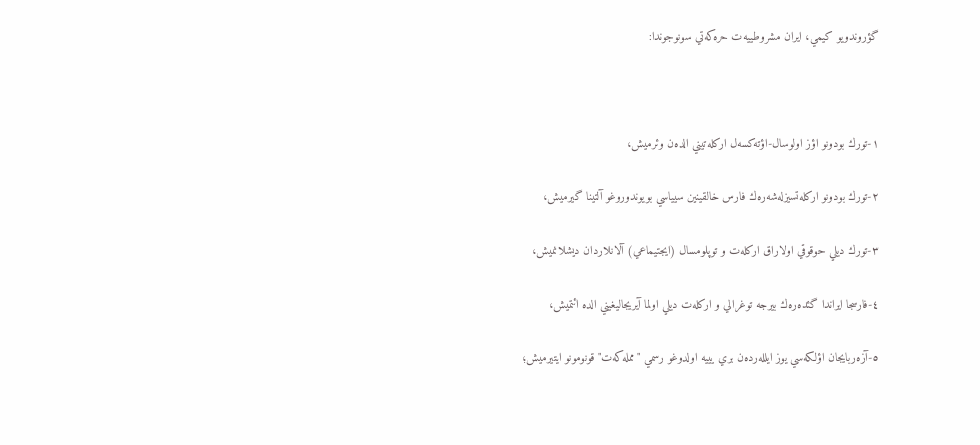گؤروندويو كيمي، ايران مشروطييه‌ت حره‌كه‌تي سونوجوندا:



١-تورك بودونو اؤز اولوسال-اؤته‌كسه‌ل اركله‌تيني الده‌ن وئرميش،

٢-تورك بودونو اركله‌تسيزله‌شه‌ره‌ك فارس خالقينين سيياسي بويوندوروغو آلتينا گيرميش،

٣-تورك ديلي حوقوقي اولاراق اركله‌ت و توپلومسال (ايجتيماعي) آلانلاردان ديشلانميش،

٤-فارسجا ايراندا گئده‌ره‌ك بيرجه توغرالي و اركله‌ت ديلي اولما آيريجاليغيني الده ائتميش،

٥-آزه‌ربايجان اؤلكه‌سي يوز ايلله‌رده‌ن بري يييه اولدوغو رسمي "ممله‌كه‌ت" قونومونو ايتيرميش؛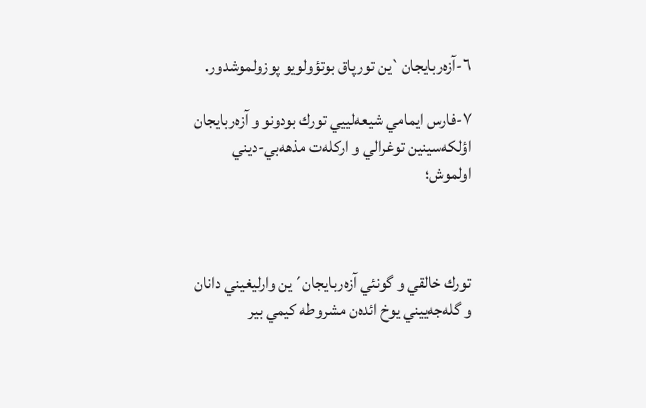٦-آزه‌ربايجان`ين تورپاق بوتؤولويو پوزولموشدور.

٧-فارس ايمامي شيعه‌لييي تورك بودونو و آزه‌ربايجان اؤلكه‌سينين توغرالي و اركله‌ت مذهه‌بي-ديني اولموش؛



تورك خالقي و گونئي آزه‌ربايجان´ين وارليغيني دانان و گله‌جه‌ييني يوخ ائده‌ن مشروطه كيمي بير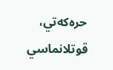حره‌كه‌تي، قوتلانماسي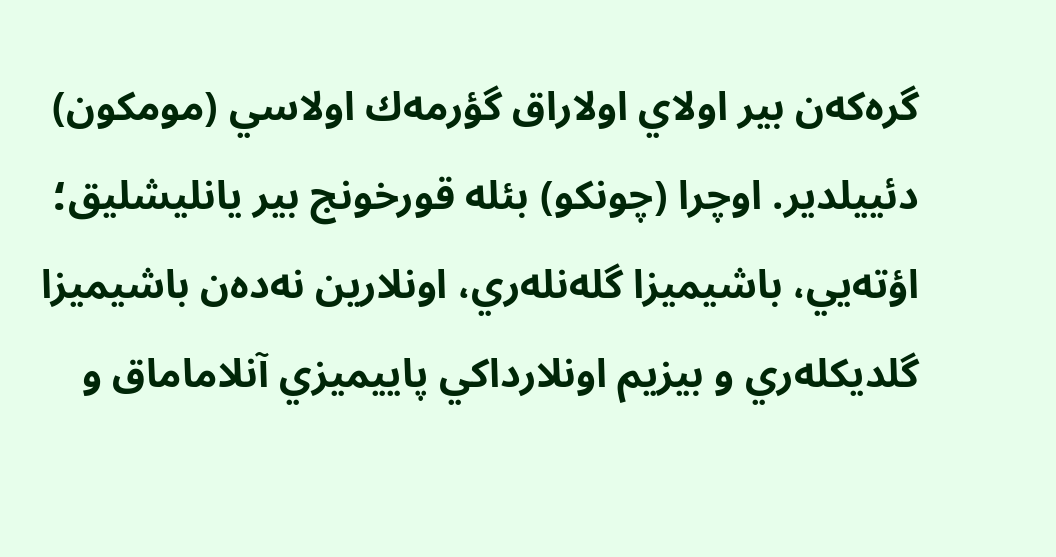گره‌كه‌ن بير اولاي اولاراق گؤرمه‌ك اولاسي (مومكون) دئييلدير. اوچرا (چونكو) بئله قورخونج بير يانليشليق؛ اؤته‌يي، باشيميزا گله‌نله‌ري، اونلارين نه‌ده‌ن باشيميزا گلديكله‌ري و بيزيم اونلارداكي پاييميزي آنلاماماق و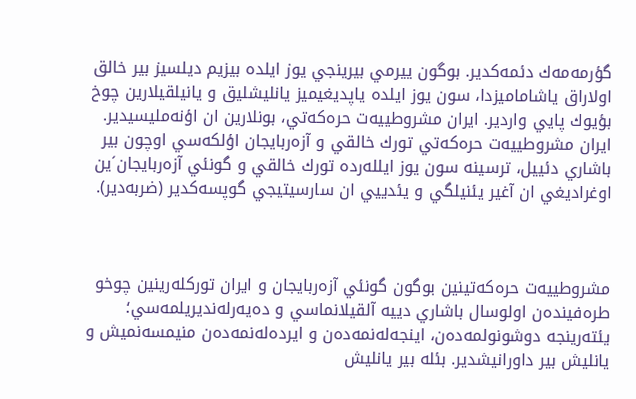گؤرمه‌مه‌ك دئمه‌كدير. بوگون ييرمي بيرينجي يوز ايلده بيزيم ديلسيز بير خالق اولاراق ياشاماميزدا، سون يوز ايلده ياپديغيميز يانليشليق و يانيلقيلارين چوخ بؤيوك پايي واردير. ايران مشروطييه‌ت حره‌كه‌تي، بونلارين ان اؤنه‌مليسيدير. ايران مشروطييه‌ت حره‌كه‌تي تورك خالقي و آزه‌ربايجان اؤلكه‌سي اوچون بير باشاري دئييل، ترسينه سون يوز ايلله‌رده تورك خالقي و گونئي آزه‌ربايجان´ين اوغراديغي ان آغير يئنيلگي و يئدييي ان سارسيتيجي گوپسه‌كدير (ضربه‌دير).



مشروطييه‌ت حره‌كه‌تينين بوگون گونئي آزه‌ربايجان و ايران توركله‌رينين چوخو طره‌فينده‌ن اولوسال باشاري دييه آلقيلانماسي و ده‌يه‌رله‌نديريلمه‌سي؛ يئته‌رينجه دوشونولمه‌ده‌ن، اينجه‌له‌نمه‌ده‌ن و ايرده‌له‌نمه‌ده‌ن منيمسه‌نميش و يانليش بير داورانيشدير. بئله بير يانليش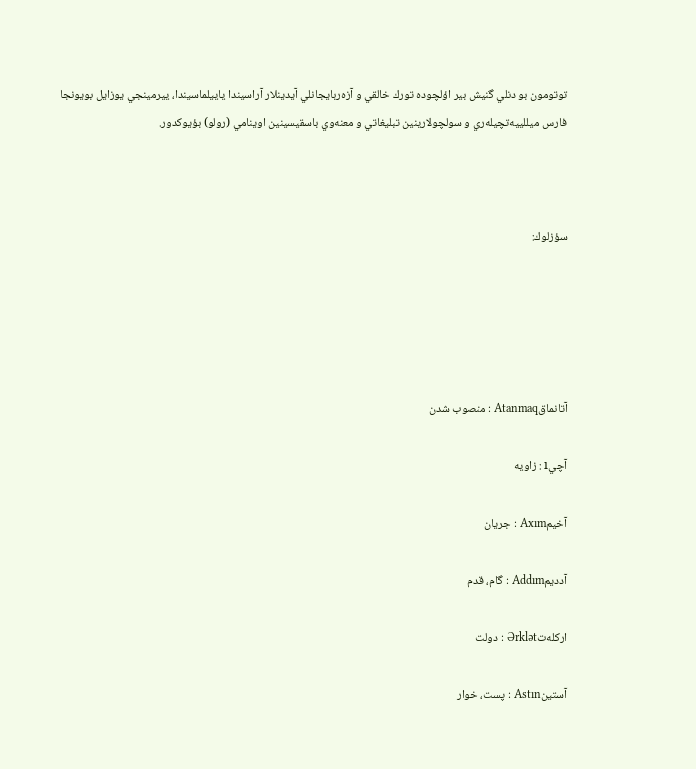توتومون بو دنلي گنيش بير اؤلچوده تورك خالقي و آزه‌ربايجانلي آيدينلار آراسيندا ياييلماسيندا، ييرمينجي يوزايل بويونجا فارس ميللييه‌تچيله‌ري و سولچولارينين تبليغاتي و معنه‌وي باسقيسينين اوينامي (رولو) بؤيوكدور.



سؤزلوك:





آتانماقAtanmaq : منصوب شدن

آچيı : زاويه

آخيمAxım : جريان

آدديمAddım : گام، قدم

اركله‌تƏrklət : دولت

آستينAstın : پست، خوار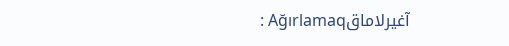آغيرلاماقAğırlamaq :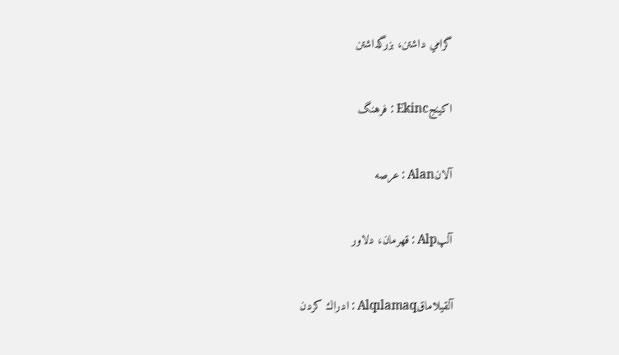گرامي داشتن، بزرگداشتن

اكينجEkinc : فرهنگ

آلانAlan : عرصه

آلپAlp : قهرمان، دلاور

آلقيلاماقAlqılamaq : ادراك كردن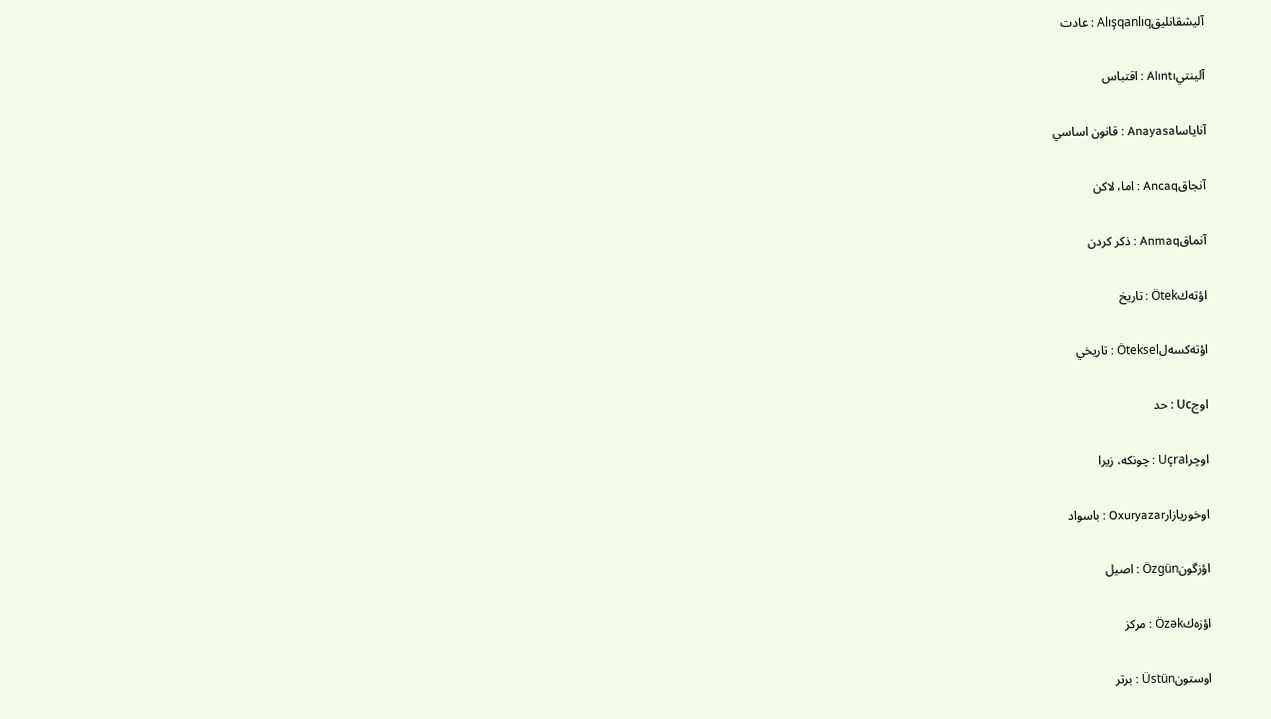آليشقانليقAlışqanlıq : عادت

آلينتيAlıntı : اقتباس

آناياساAnayasa : قانون اساسي

آنجاقAncaq : اما، لاكن

آنماقAnmaq : ذكر كردن

اؤته‌كÖtek : تاريخ

اؤته‌كسه‌لÖteksel : تاريخي

اوجUc : حد

اوچراUçra : چونكه، زيرا

اوخوريازارOxuryazar : باسواد

اؤزگونÖzgün : اصيل

اؤزه‌كÖzək : مركز

اوستونÜstün : برتر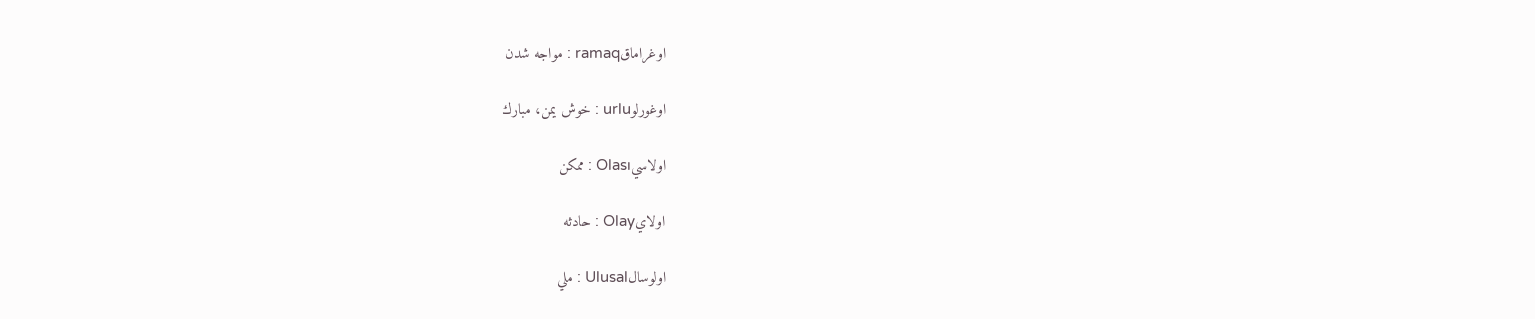اوغراماقramaq : مواجه شدن

اوغورلوurlu : خوش يمن، مبارك

اولاسيOlası : ممكن

اولايOlay : حادثه

اولوسالUlusal : ملي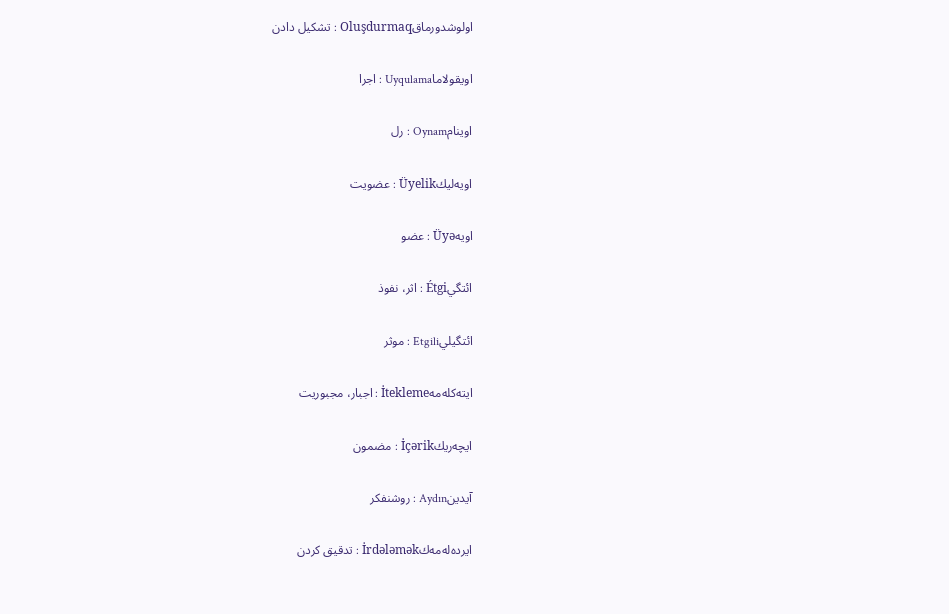اولوشدورماقOluşdurmaq : تشكيل دادن

اويقولاماUyqulama : اجرا

اوينامOynam : رل

اويه‌ليكÜyelik : عضويت

اويهÜyə : عضو

ائتگيÉtgi : اثر، نفوذ

ائتگيليEtgili : موثر

ايته‌كله‌مهİtekleme : اجبار، مجبوريت

ايچه‌ريكİçərik : مضمون

آيدينAydın : روشنفكر

ايرده‌له‌مه‌كİrdələmək : تدقيق كردن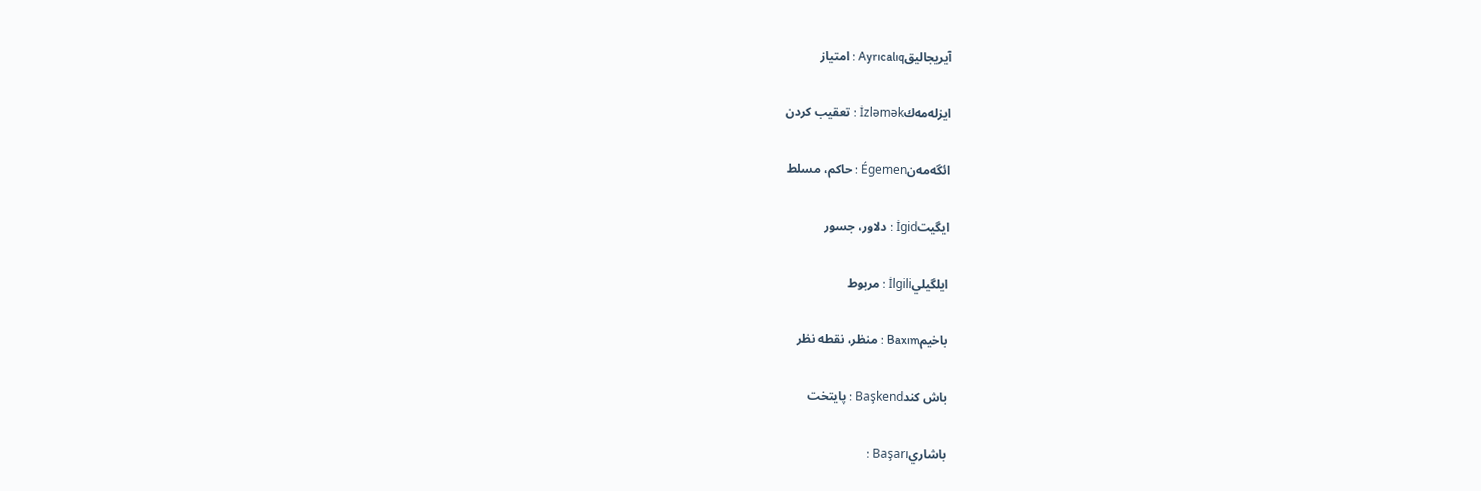آيريجاليقAyrıcalıq : امتياز

ايزله‌مه‌كİzləmək : تعقيب كردن

ائگه‌مه‌نÉgemen : حاكم، مسلط

ايگيتİgid : دلاور، جسور

ايلگيليİlgili : مربوط

باخيمBaxım : منظر، نقطه نظر

باش كندBaşkend : پايتخت

باشاريBaşarı :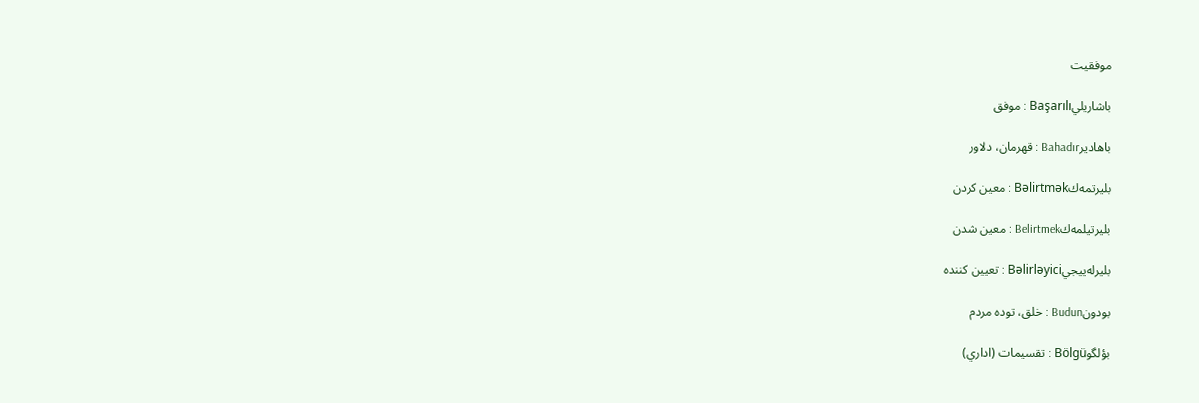موفقيت

باشاريليBaşarılı : موفق

باهاديرBahadır : قهرمان، دلاور

بليرتمه‌كBəlirtmək : معين كردن

بليرتيلمه‌كBelirtmek : معين شدن

بليرله‌ييجيBəlirləyici : تعيين كننده

بودونBudun : خلق، توده مردم

بؤلگوBölgü : تقسيمات (اداري)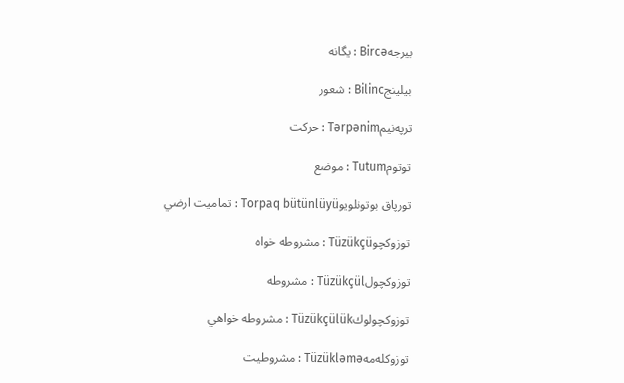بيرجهBircə : يگانه

بيلينجBilinc : شعور

ترپه‌نيمTərpənim : حركت

توتومTutum : موضع

تورپاق بوتونلويوTorpaq bütünlüyü : تماميت ارضي

توزوكچوTüzükçü : مشروطه خواه

توزوكچولTüzükçül : مشروطه

توزوكچولوكTüzükçülük : مشروطه خواهي

توزوكله‌مهTüzükləmə : مشروطيت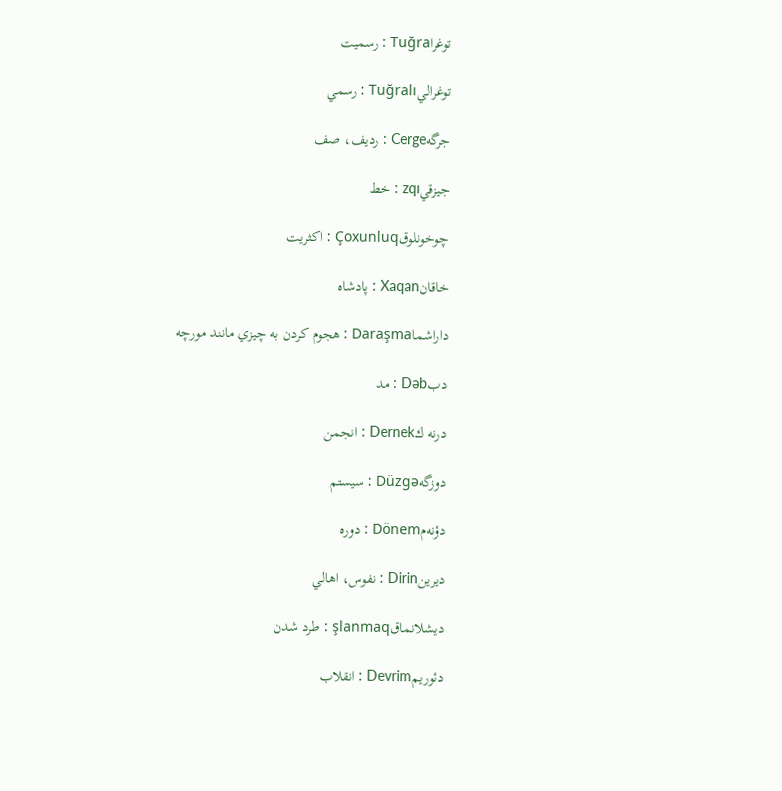توغراTuğra : رسميت

توغراليTuğralı : رسمي

جرگهCerge : رديف، صف

جيزقيzqı : خط

چوخونلوقÇoxunluq : اكثريت

خاقانXaqan : پادشاه

داراشماDaraşma : هجوم كردن به چيزي مانند مورچه

دبDəb : مد

درنه كDernek : انجمن

دوزگهDüzgə : سيستم

دؤنه‌مDönem : دوره

ديرينDirin : نفوس، اهالي

ديشلانماقşlanmaq : طرد شدن

دئوريمDevrim : انقلاب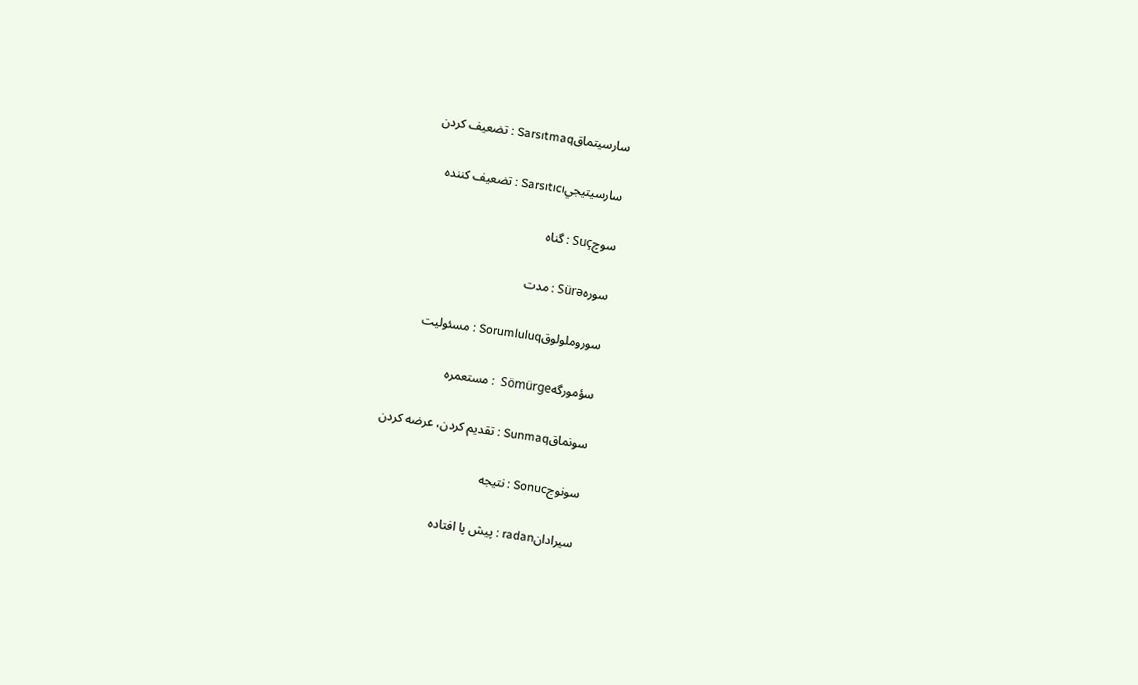سارسيتماقSarsıtmaq : تضعيف كردن

سارسيتيجيSarsıtıcı : تضعيف كننده

سوچSuç : گناه

سورهSürə : مدت

سوروملولوقSorumluluq : مسئوليت

سؤمورگهSömürge  : مستعمره

سونماقSunmaq : تقديم كردن، عرضه كردن

سونوجSonuc : نتيجه

سيرادانradan : پيش پا افتاده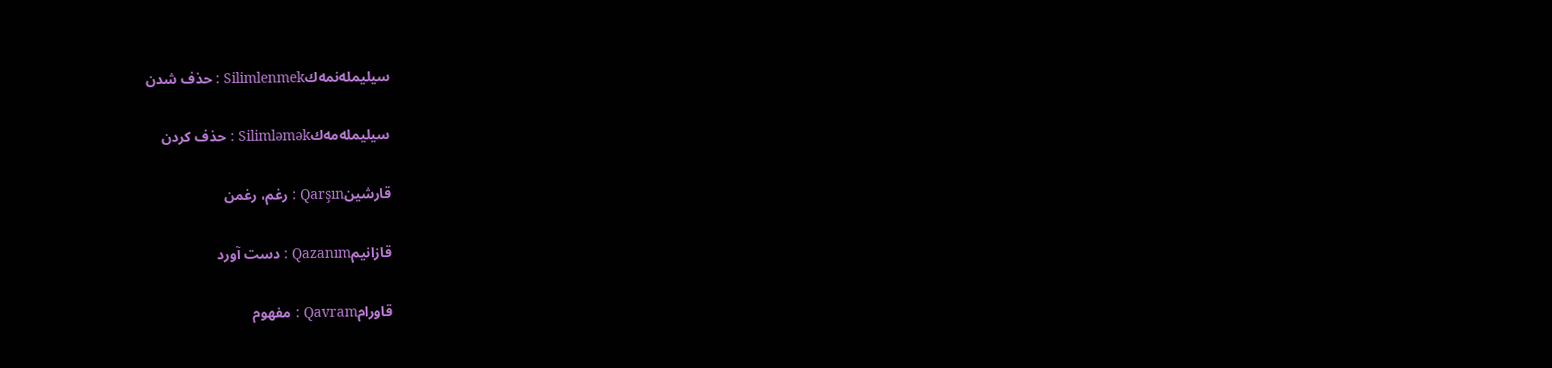سيليمله‌نمه‌كSilimlenmek : حذف شدن

سيليمله‌مه‌كSilimləmək : حذف كردن

قارشينQarşın : رغم، رغمن

قازانيمQazanım : دست آورد

قاورامQavram : مفهوم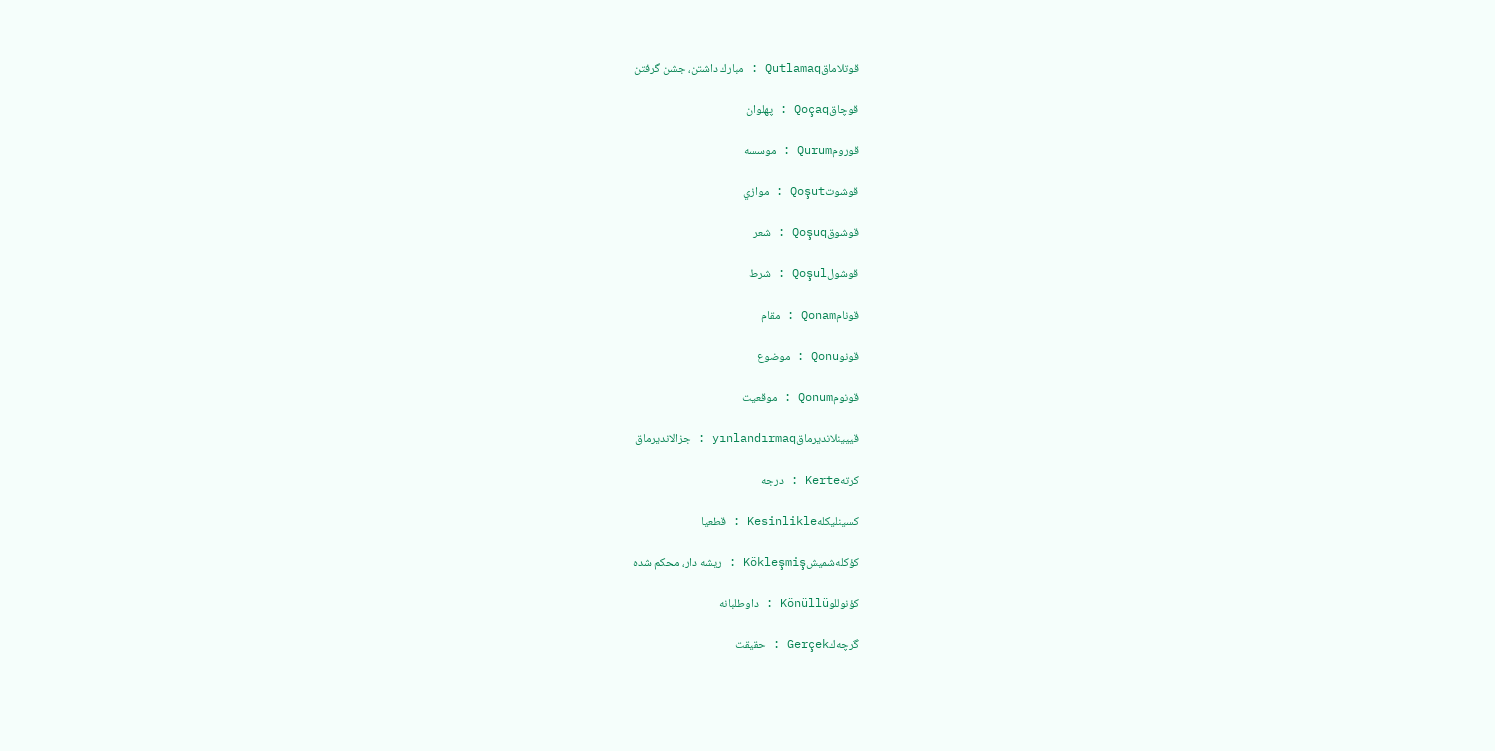قوتلاماقQutlamaq : مبارك داشتن، جشن گرفتن

قوچاقQoçaq : پهلوان

قورومQurum : موسسه

قوشوتQoşut : موازي

قوشوقQoşuq : شعر

قوشولQoşul : شرط

قونامQonam : مقام

قونوQonu : موضوع

قونومQonum : موقعيت

قييينلانديرماقyınlandırmaq : جزالانديرماق

كرتهKerte : درجه

كسينليكلهKesinlikle : قطعيا

كؤكله‌شميشKökleşmiş : ريشه دار، محكم شده

كؤنوللوKönüllü : داوطلبانه

گرچه‌كGerçek : حقيقت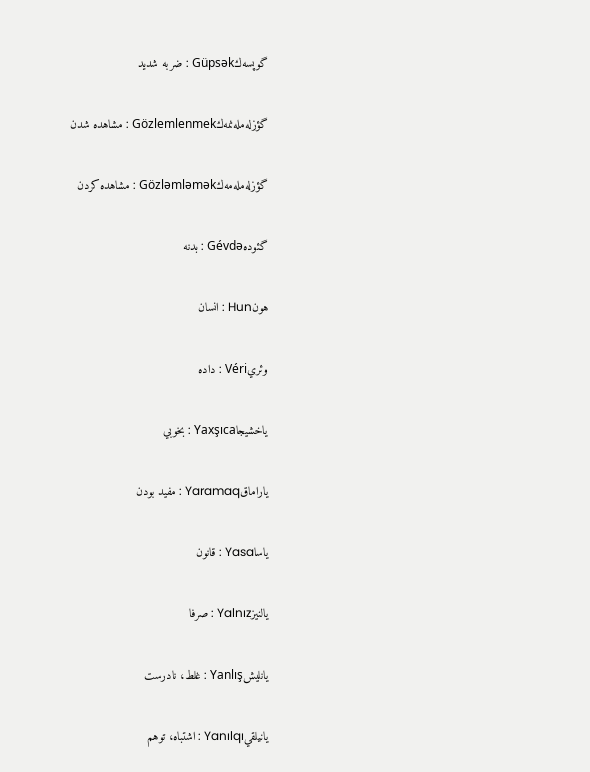گوپسه‌كGüpsək : ضربه شديد

گؤزله‌مله‌نمه‌كGözlemlenmek : مشاهده شدن

گؤزله‌مله‌مه‌كGözləmləmək : مشاهده كردن

گئودهGévdə : بدنه

هونHun : انسان

وئريVéri : داده

ياخشيجاYaxşıca : بخوبي

ياراماقYaramaq : مفيد بودن

ياساYasa : قانون

يالنيزYalnız : صرفا

يانليشYanlış : غلط، نادرست

يانيلقيYanılqı : اشتباه، توهم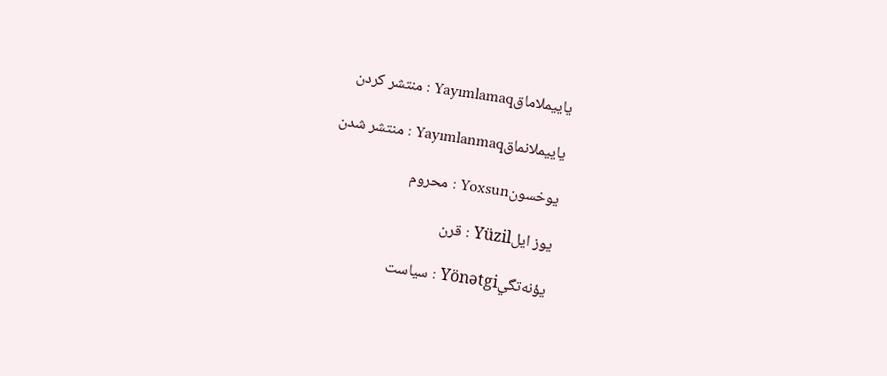ياييملاماقYayımlamaq : منتشر كردن

ياييملانماقYayımlanmaq : منتشر شدن

يوخسونYoxsun : محروم

يوز ايلYüzil : قرن

يؤنه‌تگيYönətgi : سياست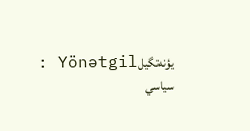يؤنه‌تگيلYönətgil : سياسي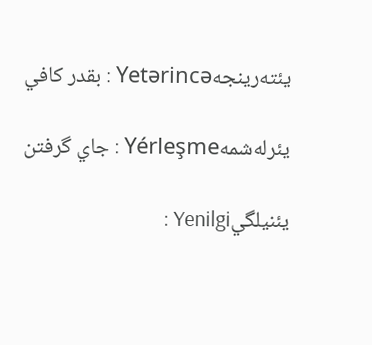يئته‌رينجهYetərincə : بقدر كافي

يئرله‌شمهYérleşme : جاي گرفتن

يئنيلگيYenilgi :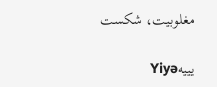مغلوبيت، شكست

يييهYiyə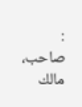: صاحب، مالك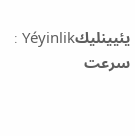يئيينليكYéyinlik : سرعت